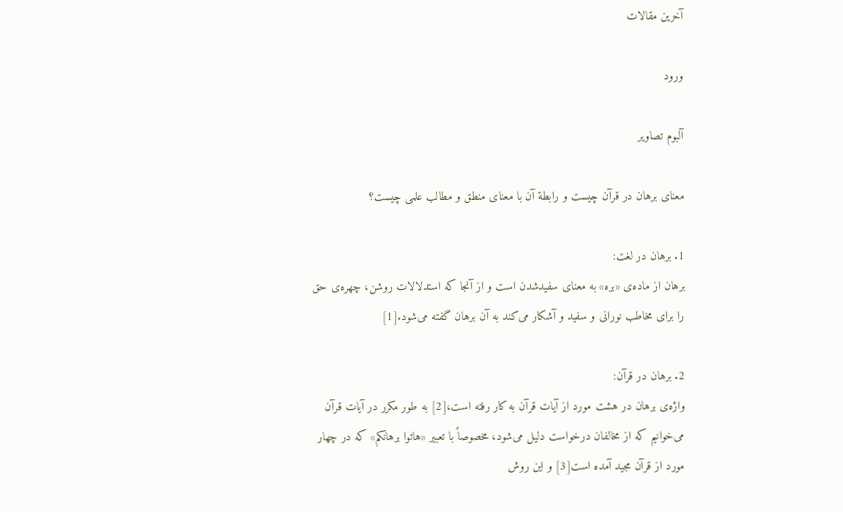آخرین مقالات

ورود

آلبوم تصاویر

معنای برهان در قرآن چیست و رابطة آن با معنای منطق و مطالب علمی چیست؟

1. برهان در لغت:
برهان از ماده‌ی «بره» به معنای سفیدشدن است و از آنجا که استدلالات روشن، چهره‌ی حق را برای مخاطب نورانی و سفید و آشکار می‌کند به آن برهان گفته می‌شود.[1]

2. برهان در قرآن:
واژه‌ی برهان در هشت مورد از آیات قرآن به کار رفته است،[2] به طور مکرر در آیات قرآن می‌خوانیم که از مخالفان درخواست دلیل می‌شود، مخصوصاً با تعبیر «هاتوا برهانکم» که در چهار مورد از قرآن مجید آمده است[3] و این روش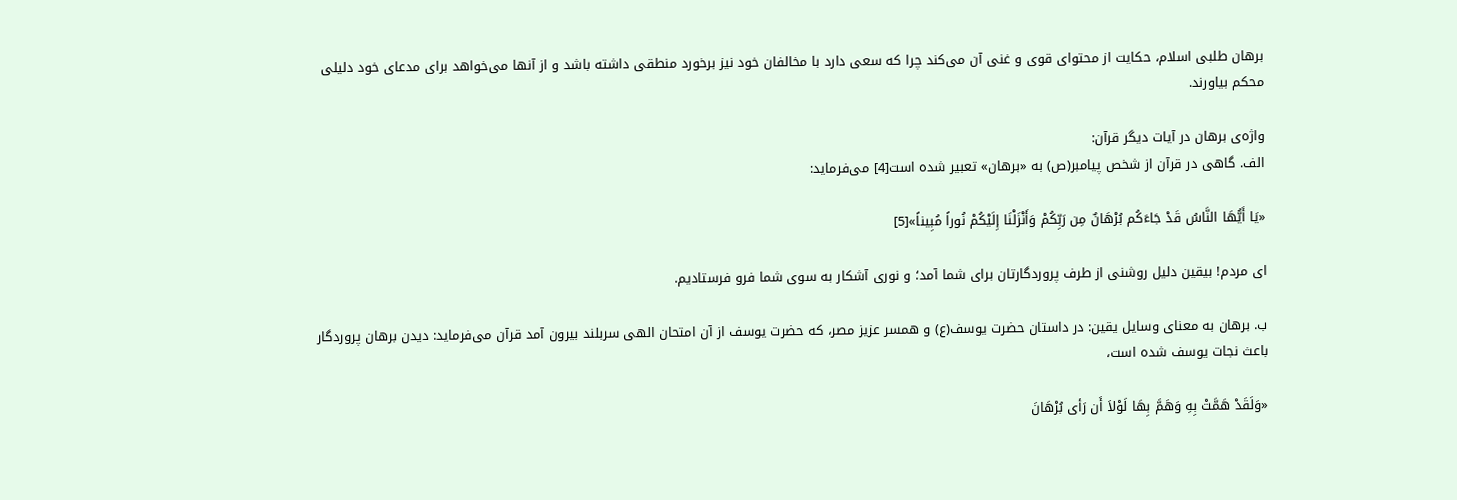برهان طلبی اسلام، حکایت از محتوای قوی و غنی آن می‌کند چرا که سعی دارد با مخالفان خود نیز برخورد منطقی داشته باشد و از آنها می‌خواهد برای مدعای خود دلیلی محکم بیاورند.

واژه‌ی برهان در آیات دیگر قرآن:
الف. گاهی در قرآن از شخص پیامبر(ص) به «برهان» تعبیر شده است[4] می‌فرماید:

«یَا أَیُّهَا النَّاسُ قَدْ جَاءَکُم بُرْهَانٌ مِن رَبِّکُمْ وَأَنْزَلْنَا إِلَیْکُمْ نُوراً مُبِیناً»[5]

اى مردم! بیقین دلیل روشنى از طرف پروردگارتان براى شما آمد؛ و نورى آشکار به سوى شما فرو فرستادیم.

ب. برهان به معنای وسایل یقین: در داستان حضرت یوسف(ع) و همسر عزیز مصر، که حضرت یوسف از آن امتحان الهی سربلند بیرون آمد قرآن می‌فرماید: دیدن برهان پروردگار باعث نجات یوسف شده است،

«وَلَقَدْ هَمَّتْ بِهِ وَهَمَّ بِهَا لَوْلاَ أَن رَأى بُرْهَانَ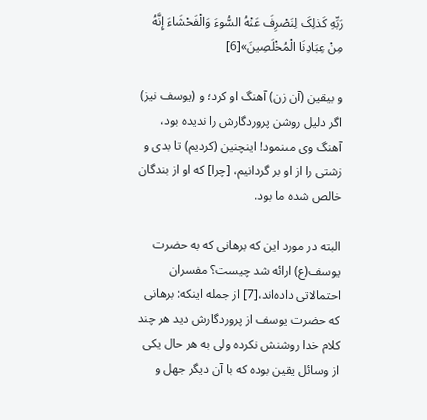رَبِّهِ کَذلِکَ لِنَصْرِفَ عَنْهُ السُّوءَ وَالْفَحْشَاءَ إِنَّهُ مِنْ عِبَادِنَا الْمُخْلَصِینَ»[6]

و بیقین (آن زن) آهنگ او کرد؛ و (یوسف نیز) اگر دلیل روشن پروردگارش را ندیده بود، آهنگ وى مىنمود! اینچنین (کردیم) تا بدى و زشتى را از او بر گردانیم، [چرا] که او از بندگان خالص شده ما بود.

البته در مورد این که برهانی که به حضرت یوسف(ع) ارائه شد چیست؟ مفسران احتمالاتی داده‌اند،[7] از جمله اینکه: برهانی که حضرت یوسف از پروردگارش دید هر چند کلام خدا روشنش نکرده ولی به هر حال یکی از وسائل یقین بوده که با آن دیگر جهل و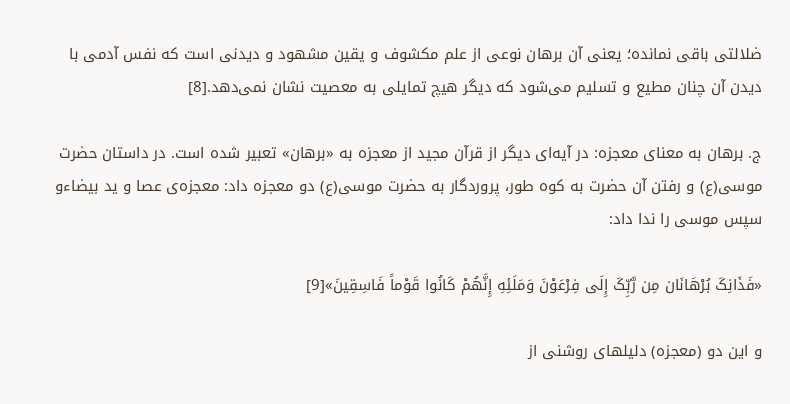ضلالتی باقی نمانده؛ یعنی آن برهان نوعی از علم مکشوف و یقین مشهود و دیدنی است که نفس آدمی با دیدن آن چنان مطیع و تسلیم می‌شود که دیگر هیچ تمایلی به معصیت نشان نمی‌دهد.[8]

ج. برهان به معنای معجزه: در آیه‌ای دیگر از قرآن مجید از معجزه به «برهان» تعبیر شده است. در داستان حضرت موسی(ع) و رفتن آن حضرت به کوه طور، پروردگار به حضرت موسی(ع) دو معجزه داد: معجزه‌ی عصا و ید بیضاء‌و سپس موسی را ندا داد:

«فَذَانِکَ بُرْهَانَان مِن رَّبِّکَ إِلَى فِرْعَوْنَ وَمَلَئِهِ إِنَّهُمْ کَانُوا قَوْماً فَاسِقِینَ»[9]

و این دو (معجزه) دلیلهاى روشنى از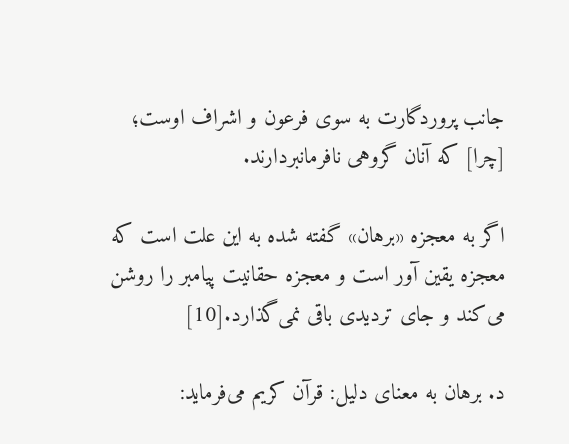جانب پروردگارت به سوى فرعون و اشراف اوست؛ [چرا] که آنان گروهى نافرمانبردارند.

اگر به معجزه «برهان» گفته شده به این علت است که معجزه یقین آور است و معجزه حقانیت پیامبر را روشن می‌کند و جای تردیدی باقی نمی‌گذارد.[10]

د. برهان به معنای دلیل: قرآن کریم می‌فرماید: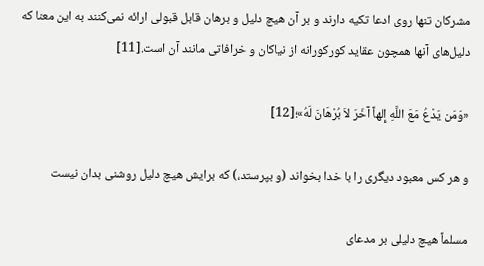مشرکان تنها روی ادعا تکیه دارند و بر آن هیچ دلیل و برهان قابل قبولی ارائه نمی‌کنند به این معنا که دلیل‌های آنها همچون عقاید کورکورانه از نیاکان و خرافاتی مانند آن است.[11]

«وَمَن یَدْعُ مَعَ اللَّهِ إِلهاً آخَرَ لاَ بُرْهَانَ لَهُ»؛[12]

و هر کس معبود دیگرى را با خدا بخواند (و بپرستد،) که برایش هیچ دلیل روشنى بدان نیست

مسلماً هیچ دلیلی بر مدعای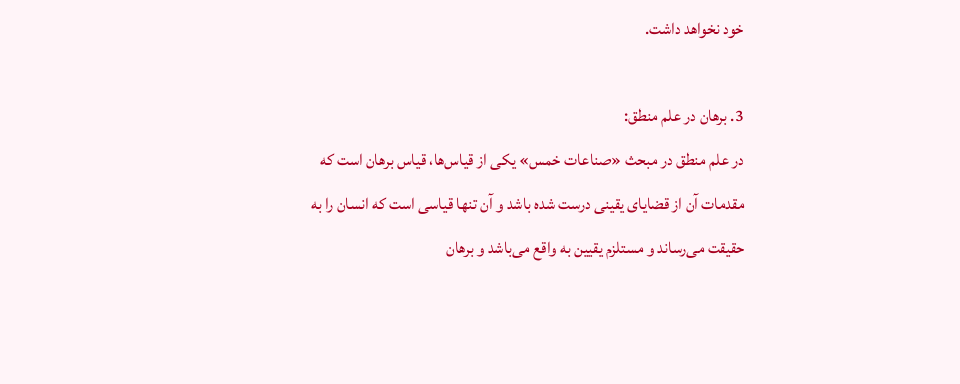خود نخواهد داشت.

3. برهان در علم منطق:
در علم منطق در مبحث «صناعات خمس» یکی از قیاس‌ها، قیاس برهان است که مقدمات آن از قضایای یقینی درست شده باشد و آن تنها قیاسی است که انسان را به حقیقت می‌رساند و مستلزم یقیین به واقع می‌باشد و برهان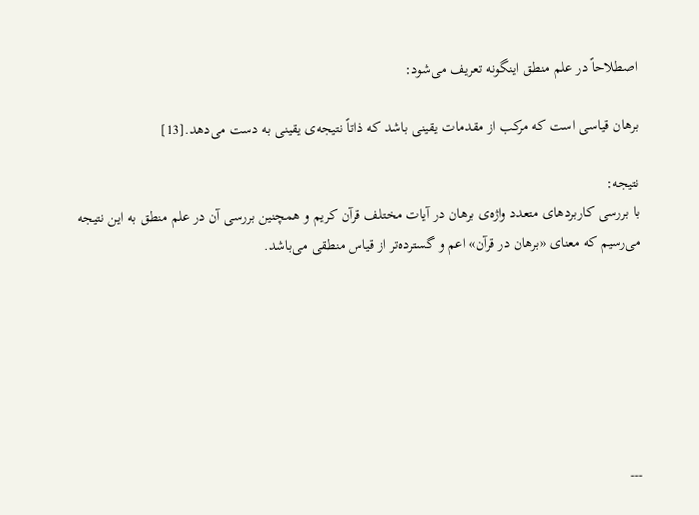اصطلاحاً در علم منطق اینگونه تعریف می‌شود:

برهان قیاسی است که مرکب از مقدمات یقینی باشد که ذاتاً نتیجه‌ی یقینی به دست می‌دهد.[13]

نتیجه:
با بررسی کاربردهای متعدد واژه‌ی برهان در آیات مختلف قرآن کریم و همچنین بررسی آن در علم منطق به این نتیجه می‌رسیم که معنای «برهان در قرآن» اعم و گسترده‌تر از قیاس منطقی می‌باشد.







---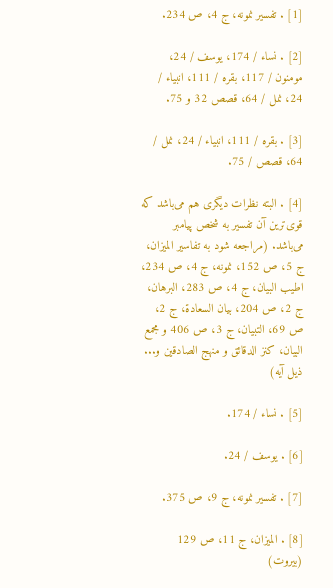[1] . تفسیر نمونه، ج 4، ص 234.

[2] . نساء / 174، یوسف / 24، مومنون / 117، بقره / 111، انبیاء / 24، نمل / 64، قصص 32 و 75.

[3] . بقره / 111، انبیاء / 24، نمل / 64، قصص / 75.

[4] . البته نظرات دیگری هم می‌باشد که قوی‌ترین آن تفسیر به شخص پیامبر می‌باشد. (مراجعه شود به تفاسیر المیزان، ج 5، ص 152، نمونه، ج 4، ص 234، اطیب البیان، ج 4، ص 283، البرهان، ج 2، ص 204، بیان السعادة، ج 2، ص 69، التبیان، ج 3، ص 406 و مجمع البیان، کنز الدقائق و منهج الصادقین و... ذیل آیه)

[5] . نساء / 174.

[6] . یوسف / 24.

[7] . تفسیر نمونه، ج 9، ص 375.

[8] . المیزان، ج 11، ص 129 (بیروت)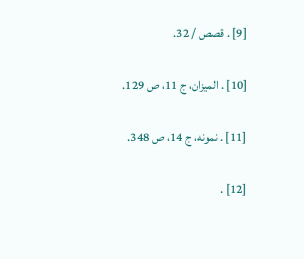[9] . قصص / 32.

[10] . المیزان، ج 11، ص 129.

[11] . نمونه، ج 14، ص 348.

[12] .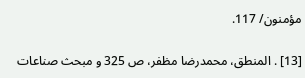مؤمنون/ 117.

[13] . المنطق، محمدرضا مظفر، ص 325 و مبحث صناعات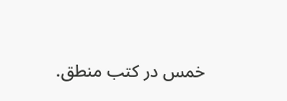خمس در کتب منطق.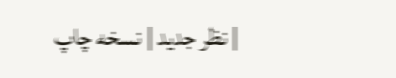| نظر جدید | نسخه چاپ